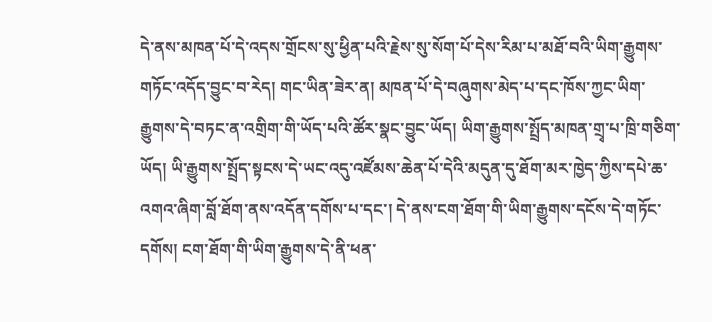དེ་ནས་མཁན་པོ་དེ་འདས་གྲོངས་སུ་ཕྱིན་པའི་རྗེས་སུ་སོག་པོ་དེས་རིམ་པ་མཐོ་བའི་ཡིག་རྒྱུགས་གཏོང་འདོད་བྱུང་བ་རེད། གང་ཡིན་ཟེར་ན། མཁན་པོ་དེ་བཞུགས་མེད་པ་དང་ཁོས་ཀྱང་ཡིག་རྒྱུགས་དེ་བཏང་ན་འགྲིག་གི་ཡོད་པའི་ཚོར་སྣང་བྱུང་ཡོད། ཡིག་རྒྱུགས་སྤྲོད་མཁན་གྲྭ་པ་ཁྲི་གཅིག་ཡོད། ཡི་རྒྱུགས་སྤྲོད་སྟངས་དེ་ཡང་འདུ་འཛོམས་ཆེན་པོ་དེའི་མདུན་དུ་ཐོག་མར་ཁྱེད་ཀྱིས་དཔེ་ཆ་འགའ་ཞིག་བློ་ཐོག་ནས་འདོན་དགོས་པ་དང་། དེ་ནས་ངག་ཐོག་གི་ཡིག་རྒྱུགས་དངོས་དེ་གཏོང་དགོས། ངག་ཐོག་གི་ཡིག་རྒྱུགས་དེ་ནི་ཕན་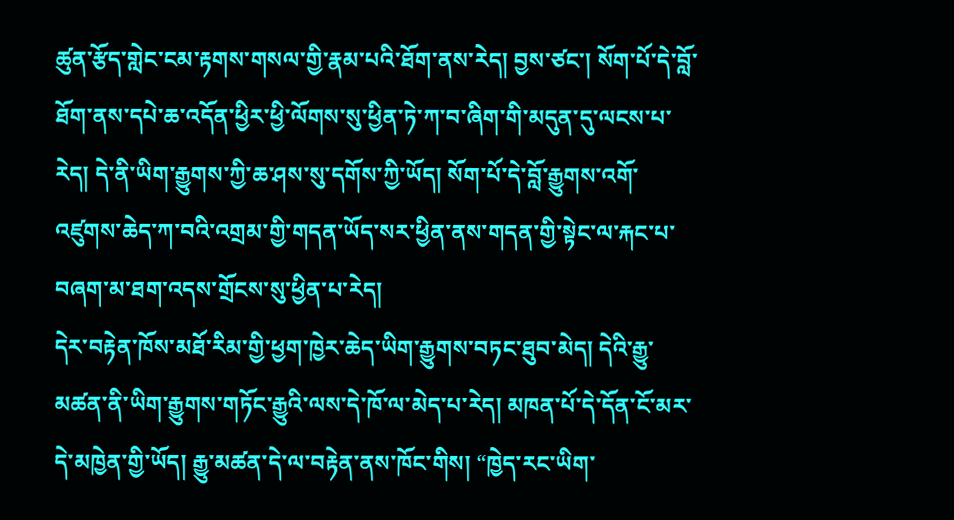ཚུན་རྩོད་གླེང་ངམ་རྟགས་གསལ་གྱི་རྣམ་པའི་ཐོག་ནས་རེད། བྱས་ཙང་། སོག་པོ་དེ་བློ་ཐོག་ནས་དཔེ་ཆ་འདོན་ཕྱིར་ཕྱི་ལོགས་སུ་ཕྱིན་ཏེ་ཀ་བ་ཞིག་གི་མདུན་དུ་ལངས་པ་རེད། དེ་ནི་ཡིག་རྒྱུགས་ཀྱི་ཆ་ཤས་སུ་དགོས་ཀྱི་ཡོད། སོག་པོ་དེ་བློ་རྒྱུགས་འགོ་འཛུགས་ཆེད་ཀ་བའི་འགྲམ་གྱི་གདན་ཡོད་སར་ཕྱིན་ནས་གདན་གྱི་སྟེང་ལ་རྐང་པ་བཞག་མ་ཐག་འདས་གྲོངས་སུ་ཕྱིན་པ་རེད།
དེར་བརྟེན་ཁོས་མཐོ་རིམ་གྱི་ཕྱག་ཁྱེར་ཆེད་ཡིག་རྒྱུགས་བཏང་ཐུབ་མེད། དེའི་རྒྱུ་མཚན་ནི་ཡིག་རྒྱུགས་གཏོང་རྒྱུའི་ལས་དེ་ཁོ་ལ་མེད་པ་རེད། མཁན་པོ་དེ་དོན་ངོ་མར་དེ་མཁྱེན་གྱི་ཡོད། རྒྱུ་མཚན་དེ་ལ་བརྟེན་ནས་ཁོང་གིས། “ཁྱེད་རང་ཡིག་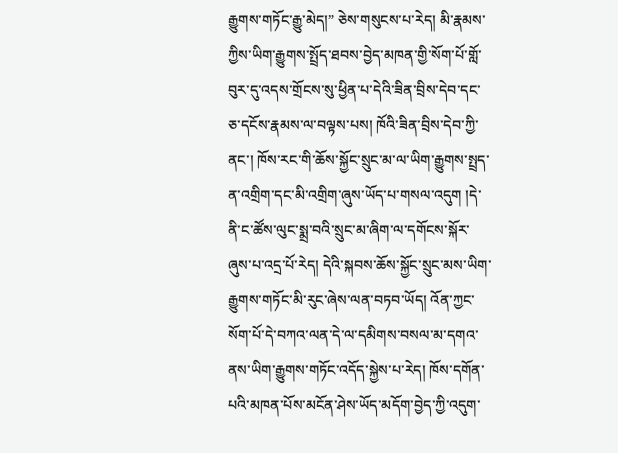རྒྱུགས་གཏོང་རྒྱུ་མེད།” ཅེས་གསུངས་པ་རེད། མི་རྣམས་ཀྱིས་ཡིག་རྒྱུགས་སྤྲོད་ཐབས་བྱེད་མཁན་གྱི་སོག་པོ་གློ་བུར་དུ་འདས་གྲོངས་སུ་ཕྱིན་པ་དེའི་ཟིན་བྲིས་དེབ་དང་ཅ་དངོས་རྣམས་ལ་བལྟས་པས། ཁོའི་ཟིན་བྲིས་དེབ་ཀྱི་ནང་། ཁོས་རང་གི་ཆོས་སྐྱོང་སྲུང་མ་ལ་ཡིག་རྒྱུགས་སྤྲད་ན་འགྲིག་དང་མི་འགྲིག་ཞུས་ཡོད་པ་གསལ་འདུག །དེ་ནི་ང་ཚོས་ལུང་སྨྲ་བའི་སྲུང་མ་ཞིག་ལ་དགོངས་སྐོར་ཞུས་པ་འདྲ་པོ་རེད། དེའི་སྐབས་ཆོས་སྐྱོང་སྲུང་མས་ཡིག་རྒྱུགས་གཏོང་མི་རུང་ཞེས་ལན་བཏབ་ཡོད། འོན་ཀྱང་སོག་པོ་དེ་བཀའ་ལན་དེ་ལ་དམིགས་བསལ་མ་དགའ་ནས་ཡིག་རྒྱུགས་གཏོང་འདོད་སྐྱེས་པ་རེད། ཁོས་དགོན་པའི་མཁན་པོས་མངོན་ཤེས་ཡོད་མདོག་བྱེད་ཀྱི་འདུག་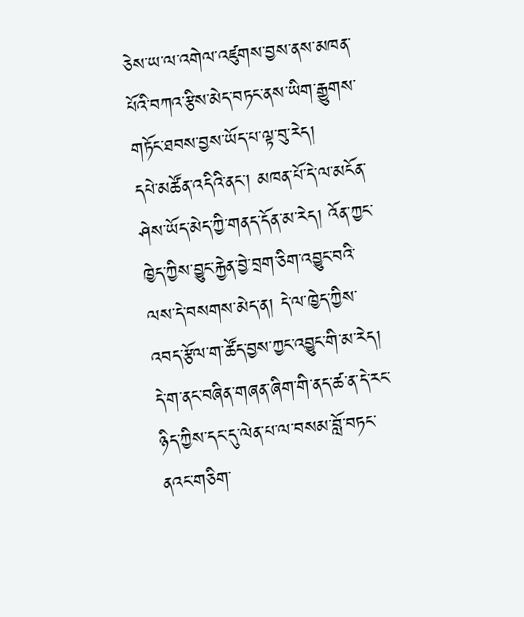ཅེས་ཡ་ལ་འགེལ་འཛུགས་བྱས་ནས་མཁན་པོའི་བཀའ་རྩིས་མེད་བཏང་ནས་ཡིག་རྒྱུགས་གཏོང་ཐབས་བྱས་ཡོད་པ་ལྟ་བུ་རེད།
དཔེ་མཚོན་འདིའི་ནང་། མཁན་པོ་དེ་ལ་མངོན་ཤེས་ཡོད་མེད་ཀྱི་གནད་དོན་མ་རེད། འོན་ཀྱང་ཁྱེད་ཀྱིས་བྱུང་རྐྱེན་བྱེ་བྲག་ཅིག་འབྱུང་བའི་ལས་དེ་བསགས་མེད་ན། དེ་ལ་ཁྱེད་ཀྱིས་འབད་རྩོལ་ག་ཚོད་བྱས་ཀྱང་འབྱུང་གི་མ་རེད། དེ་ག་ནང་བཞིན་གཞན་ཞིག་གི་ནད་ཚ་ན་དེ་རང་ཉིད་ཀྱིས་དང་དུ་ལེན་པ་ལ་བསམ་བློ་བཏང་ནའང་གཅིག་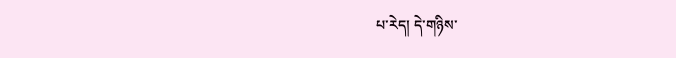པ་རེད། དེ་གཉིས་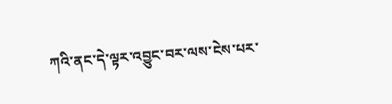ཀའི་ནང་དེ་ལྟར་འབྱུང་བར་ལས་ངེས་པར་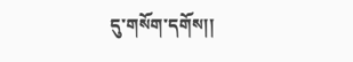དུ་གསོག་དགོས།།